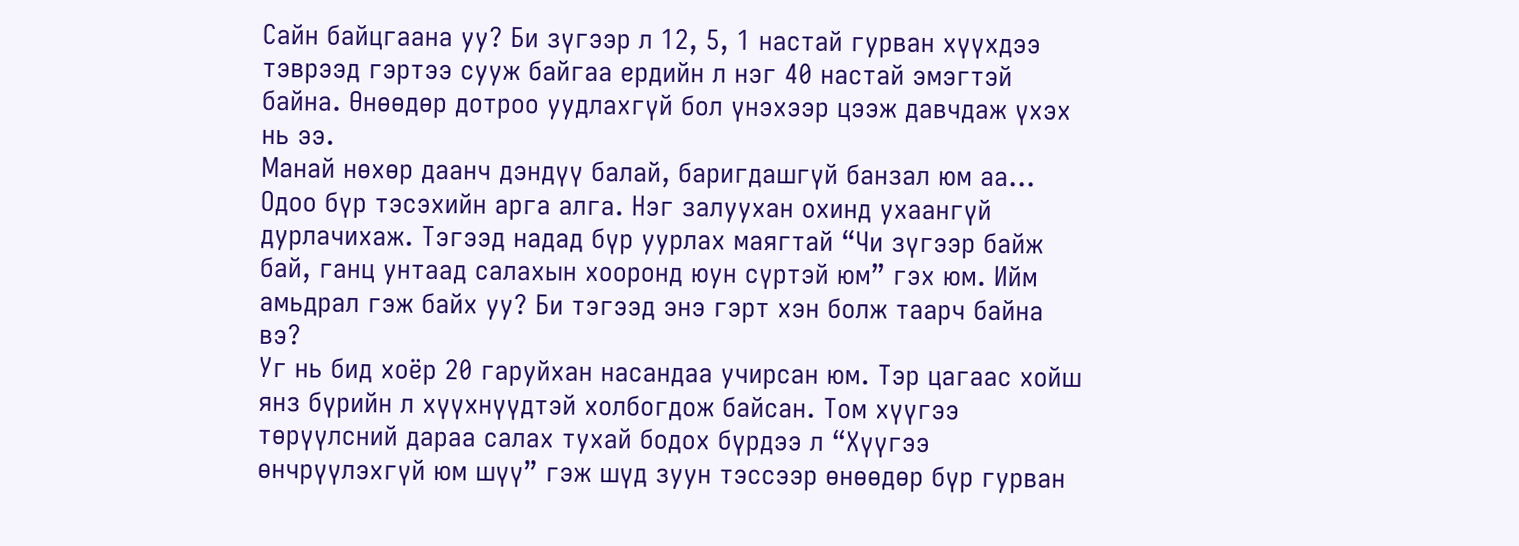Сайн байцгаана уу? Би зүгээр л 12, 5, 1 настай гурван хүүхдээ тэврээд гэртээ сууж байгаа ердийн л нэг 40 настай эмэгтэй байна. Өнөөдөр дотроо уудлахгүй бол үнэхээр цээж давчдаж үхэх нь ээ.
Манай нөхөр даанч дэндүү балай, баригдашгүй банзал юм аа… Одоо бүр тэсэхийн арга алга. Нэг залуухан охинд ухаангүй дурлачихаж. Тэгээд надад бүр уурлах маягтай “Чи зүгээр байж бай, ганц унтаад салахын хооронд юун сүртэй юм” гэх юм. Ийм амьдрал гэж байх уу? Би тэгээд энэ гэрт хэн болж таарч байна вэ?
Уг нь бид хоёр 20 гаруйхан насандаа учирсан юм. Тэр цагаас хойш янз бүрийн л хүүхнүүдтэй холбогдож байсан. Том хүүгээ төрүүлсний дараа салах тухай бодох бүрдээ л “Хүүгээ өнчрүүлэхгүй юм шүү” гэж шүд зуун тэссээр өнөөдөр бүр гурван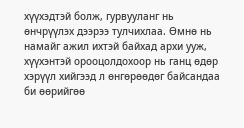хүүхэдтэй болж, гурвууланг нь өнчрүүлэх дээрээ тулчихлаа. Өмнө нь намайг ажил ихтэй байхад архи ууж, хүүхэнтэй орооцолдохоор нь ганц өдөр хэрүүл хийгээд л өнгөрөөдөг байсандаа би өөрийгөө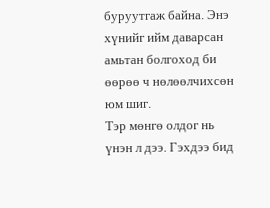буруутгаж байна. Энэ хүнийг ийм даварсан амьтан болгоход би өөрөө ч нөлөөлчихсөн юм шиг.
Тэр мөнгө олдог нь үнэн л дээ. Гэхдээ бид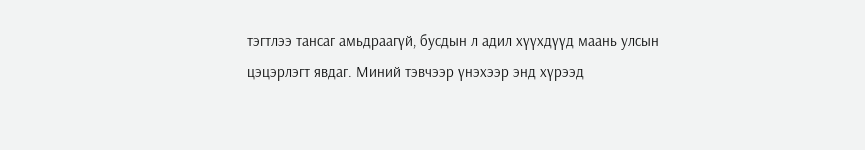тэгтлээ тансаг амьдраагүй, бусдын л адил хүүхдүүд маань улсын цэцэрлэгт явдаг. Миний тэвчээр үнэхээр энд хүрээд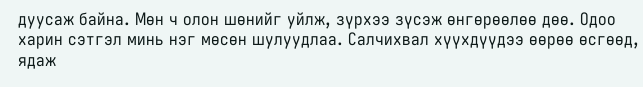дуусаж байна. Мөн ч олон шөнийг уйлж, зүрхээ зүсэж өнгөрөөлөө дөө. Одоо харин сэтгэл минь нэг мөсөн шулуудлаа. Салчихвал хүүхдүүдээ өөрөө өсгөөд, ядаж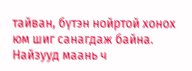тайван, бүтэн нойртой хонох юм шиг санагдаж байна. Найзууд маань ч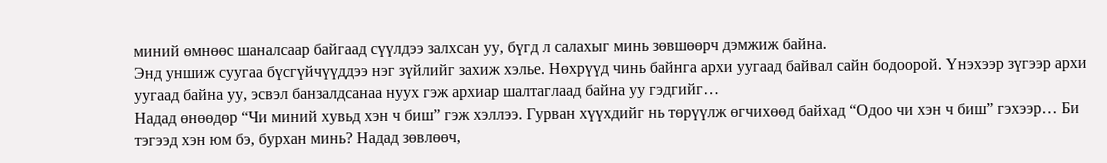миний өмнөөс шаналсаар байгаад сүүлдээ залхсан уу, бүгд л салахыг минь зөвшөөрч дэмжиж байна.
Энд уншиж суугаа бүсгүйчүүддээ нэг зүйлийг захиж хэлье. Нөхрүүд чинь байнга архи уугаад байвал сайн бодоорой. Үнэхээр зүгээр архи уугаад байна уу, эсвэл банзалдсанаа нуух гэж архиар шалтаглаад байна уу гэдгийг…
Надад өнөөдөр “Чи миний хувьд хэн ч биш” гэж хэллээ. Гурван хүүхдийг нь төрүүлж өгчихөөд байхад “Одоо чи хэн ч биш” гэхээр… Би тэгээд хэн юм бэ, бурхан минь? Надад зөвлөөч,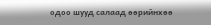одоо шууд салаад өөрийнхөө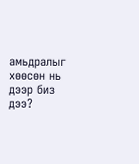амьдралыг хөөсөн нь дээр биз дээ?